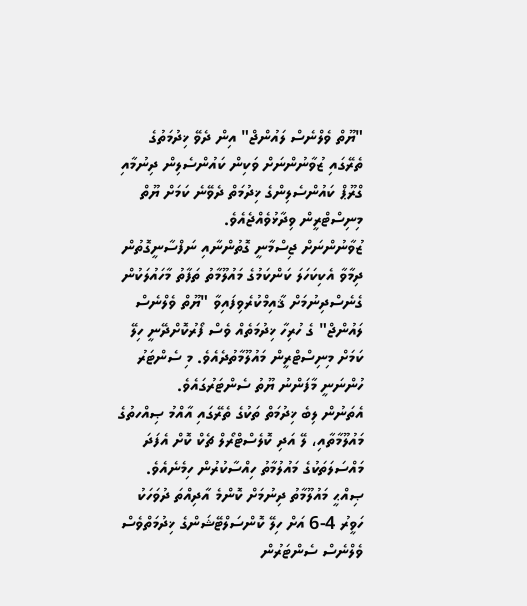"ޔޫތް ވެލްނެސް ލައުންޖް" އިން ދެވޭ ޚިދުމަތުގެ ތެރޭގައި ޒުވާނުންނަށް ވަކިން ކައުންސެލިން ދިނުމާއި ގްރޫޕް ކައުންސެލިންގެ ޚިދުމަތް ދެވޭނެ ކަމަށް ޔޫތް މިނިސްޓްރީން ވިދާޅުވެއްޖެއެވެ.
ޒުވާނުންނަށް ޖިސްމާނީ ގޮތުންނާއި ނަފްސާނީގޮތުން ދިމާވާ އެކިކަހަލަ ކަންކަމުގެ މައުލޫމާތު ތަފާތު މާހައުލަކުން ގެނެސްދިނުމަށް ޤާއިމްކުރެވިފައިވާ "ޔޫތް ވެލްނެސް ލައުންޖް" ގެ ހުރިހާ ޚިދުމަތެއް ވެސް ފޯރުކޮށްދޭނީ ހިލޭ ކަމަށް މިނިސްޓްރީން މައުލޫމާތުދެއެވެ. މި ސެންޓަރު ހުންނަނީ މާފަންނު ޔޫތު ސެންޓަރުގައެވެ.
އެތަނުން ލިބެ ޚިދުމަތް ތަކުގެ ތެރޭގައި އާއްމު ޞިއްހތުގެ މައުލޫމާތާއި، ލޭ އަދި ކޮލެސްޓްރޯލް ޗެކް ކޮށް އެފަދަ މައްސަލަތަކުގެ މައުލުމާތު ހިއްސާކުރުން ހިމެނެއެވެ. ޞިއްޙީ މައުލޫމާތު ދިނުމަށް ކޮންމެ އާދިއްތަ ދުވަހަކު ހަވީރު 4-6 އަށް ހިލޭ ކޮންސަލްޓޭޝަންގެ ޚިދުމަތްވެސް ވެލްނެސް ސެންޓަރުން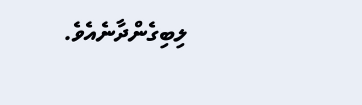ލިބިގެންދާނެއެވެ.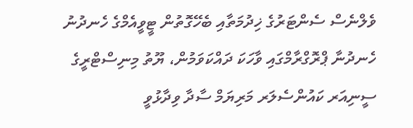ވެލްނެސް ސެންޓަރުގެ ޚިދުމަތާއި ބެހޭގޮތުން ޓީވީއެމްގެ ހެނދުނު ހެނދުނާ ޕްރޮގްރާމްގައި ވާހަކަ ދައްކަވަމުން، ޔޫތު މިނިސްޓްރީގެ ސީނިއަރ ކައުންސެލަރ މަރިޔަމް ސާދާ ވިދާޅުވީ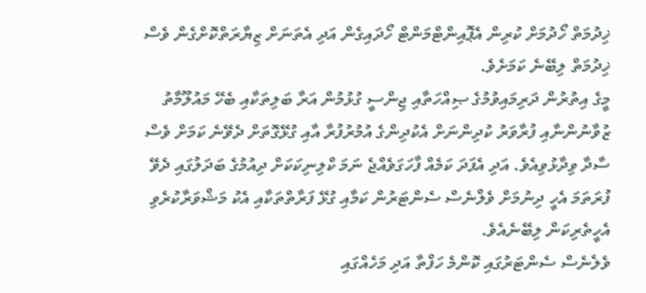ޚިދުމަތް ހޯދުމަށް ކުރިން އެޕޮއިންޓްމަންޓް ހޯދައިގެން އަދި އެތަނަށް ޒިޔާރަތްކޮށްގެން ވެސް ޚިދުމަތް ލިބޭނެ ކަމަށެވެ.
މީގެ އިތުރުން ދަރިމައިވުމުގެ ޞިއްހަތާއި ޖިންސީ ގުޅުމުން އަރާ ބަލިތަކާއި ބެހޭ މައުލޫމާތު ޒުވާނުންނާއި ފުރާވަރު ކުދިންނަށް އެކުދިންގެ އުމުރުފުރާ އާއި ގުޅޭގޮތަށް ދެވޭނެ ކަމަށް ވެސް ސާދާ ވިދާޅުވިއެވެ. އަދި އެފަދަ ކަމެއް ފާހަގަވެއްޖެ ނަމަ ކްލިނިކަކަށް ދިއުމުގެ ބަދަލުގައި ދެވޭ ފުރަތަމަ އެހީ ދިނުމަށް ވެލްނެސް ސެންޓަރުން ކަމާއި ގުޅޭ ފަރާތްތަކާއި އެކު މަޝްވަރާކުރެވި އެހީތެރިކަން ލިބޭނެއެވެ.
ވެލެނެސް ސެންޓަރުގައި ކޮންމެ ހަފްތާ އަދި މަހެއްގައި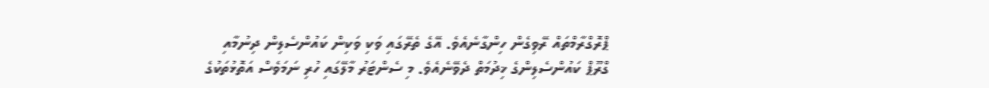ޕްރޮގްރާމްތައް ރޭވިގެން ހިންގާނެއެވެ. އޭގެ ތެރޭގައި ވަކި ވަކިން ކައުންސެލިން ދިނުމާއި ގްރޫޕް ކައުންސެލިންގެ ޚިދުމަތް ދެވޭނެއެވެ. މި ސެންޓަރު މާލޭގައި ހުރި ނަމަވެސް އަތޮޅުތަކުގެ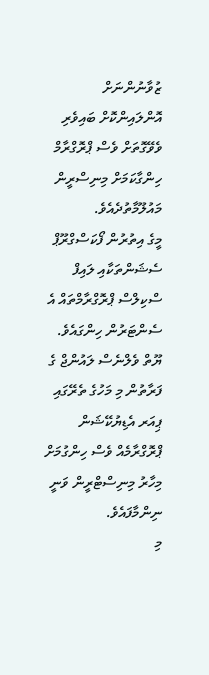ޒުވާނުންނަށް އޮންލައިންކޮށް ބައިވެރި ވެވޭގޮތަށް ވެސް ޕްރޮގްރާމް ހިންގާކަމަށް މިނިސްރީން މައުލޫމާތުދެއެވެ.
މީގެ އިތުރުން ފޯކަސްގްރޫޕް ސެޝަންތަކާއި ލައިފް ސްކިލްސް ޕްރޮގްރާމްތައް އެ ސެންޓަރުން ހިންގައެވެ.
ޔޫތް ވެލްނެސް ލައުންޖް ގެ ފަރާތުން މި މަހުގެ ތެރޭގައި ޕިއަރ އެޑިޔުކޭޝަން ޕްރޮގްރާމެއް ވެސް ހިންގުމަށް މިހާރު މިނިސްޓްރީން ވަނީ ނިންމާފައެވެ.
މި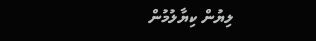ލިޔުން ކިޔާލުމުން